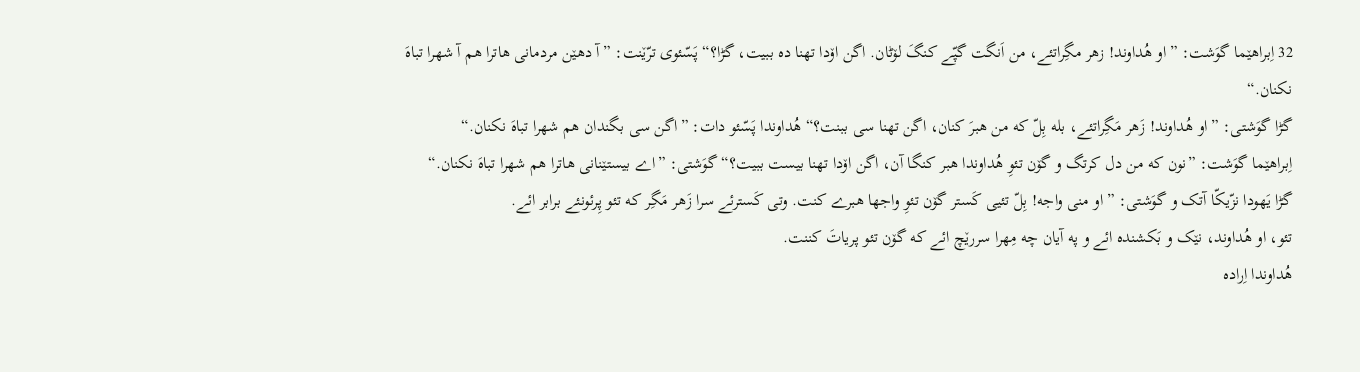32 اِبراهێما گوَشت: ”او هُداوند! زهر مگِراتئے، من اَنگت گپّے کنگَ لۆٹان. اگن اۆدا تهنا ده ببیت، گڑا؟“ پَسّئوی ترّێنت: ”آ دهێن مردمانی هاترا هم آ شهرا تباهَ نکنان.“
گڑا گوَشتی: ”او هُداوند! زَهر مَگِراتئے، بله بِلّ که من هبرَ کنان، اگن تهنا سی ببنت؟“ هُداوندا پَسّئو دات: ”اگن سی بگندان هم شهرا تباهَ نکنان.“
اِبراهێما گوَشت: ”نون که من دل کرتگ و گۆن تئوِ هُداوندا هبر کنگا آن، اگن اۆدا تهنا بیست ببیت؟“ گوَشتی: ”اے بیستێنانی هاترا هم شهرا تباهَ نکنان.“
گڑا یَهودا نزّیکّا آتک و گوَشتی: ”او منی واجه! بِلّ تئیی کَستر گۆن تئوِ واجها هبرے کنت. وتی کَسترئے سرا زَهر مَگِر که تئو پِرئونئے برابر ائے.
تئو، او هُداوند، نێک و بَکشنده ائے و په آیان چه مِهرا سررێچ ائے که گۆن تئو پریاتَ کننت.
هُداوندا اِراده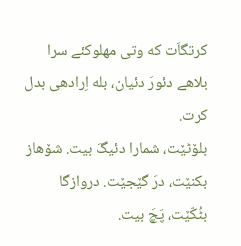کرتگاَت که وتی مهلوکئے سرا بلاهے دئورَ دئیان، بله اِرادهی بدل کرت.
بلۆٹێت، شمارا دئیگَ بیت. شۆهاز بکنێت، درَ گێجێت. دروازگا بٹُکّێت، پَچَ بیت.